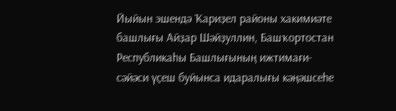Йыйын эшендә Ҡариҙел районы хакимиәте башлығы Айҙар Шәйҙуллин, Башҡортостан Республикаһы Башлығының ижтимағи-сәйәси үҫеш буйынса идаралығы кәңәшсеһе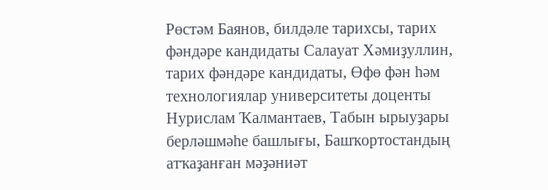Рөстәм Баянов, билдәле тарихсы, тарих фәндәре кандидаты Салауат Хәмиҙуллин, тарих фәндәре кандидаты, Өфө фән һәм технологиялар университеты доценты Нурислам Ҡалмантаев, Табын ырыуҙары берләшмәһе башлығы, Башҡортостандың атҡаҙанған мәҙәниәт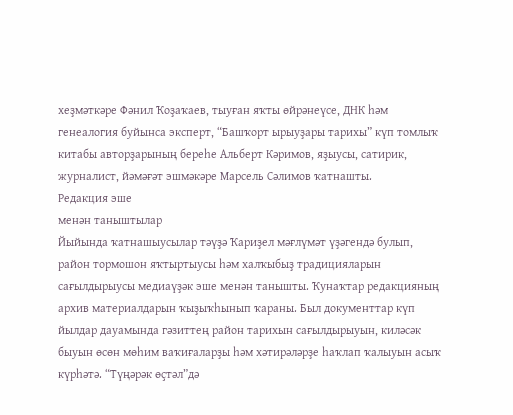хеҙмәткәре Фәнил Ҡоҙаҡаев, тыуған яҡты өйрәнеүсе, ДНК һәм генеалогия буйынса эксперт, “Башҡорт ырыуҙары тарихы” күп томлыҡ китабы авторҙарының береһе Альберт Кәримов, яҙыусы, сатирик, журналист, йәмәғәт эшмәкәре Марсель Сәлимов ҡатнашты.
Редакция эше
менән таныштылар
Йыйында ҡатнашыусылар тәүҙә Ҡариҙел мәғлүмәт үҙәгендә булып, район тормошон яҡтыртыусы һәм халҡыбыҙ традицияларын сағылдырыусы медиаүҙәк эше менән танышты. Ҡунаҡтар редакцияның архив материалдарын ҡыҙыҡһынып ҡараны. Был документтар күп йылдар дауамында гәзиттең район тарихын сағылдырыуын, киләсәк быуын өсөн мөһим ваҡиғаларҙы һәм хәтирәләрҙе һаҡлап ҡалыуын асыҡ күрһәтә. “Түңәрәк өҫтәл”дә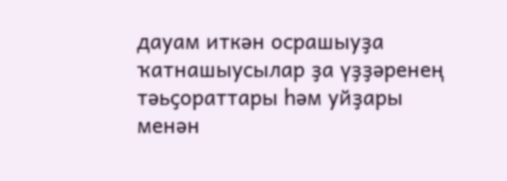дауам иткән осрашыуҙа ҡатнашыусылар ҙа үҙҙәренең тәьҫораттары һәм уйҙары менән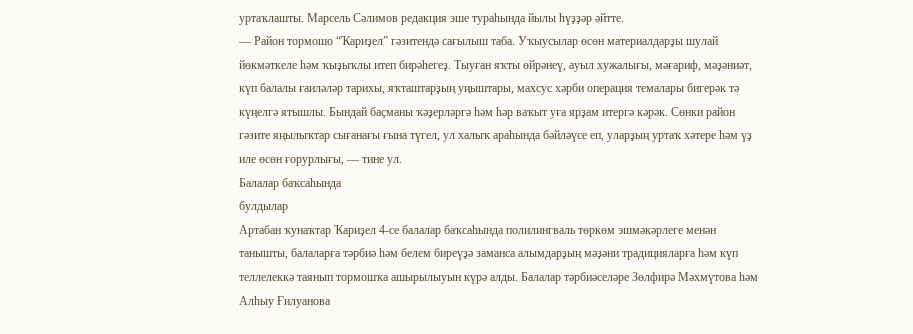уртаҡлашты. Марсель Сәлимов редакция эше тураһында йылы һүҙҙәр әйтте.
— Район тормошо “Ҡариҙел” гәзитендә сағылыш таба. Уҡыусылар өсөн материалдарҙы шулай йөкмәткеле һәм ҡыҙыҡлы итеп бирәһегеҙ. Тыуған яҡты өйрәнеү, ауыл хужалығы, мәғариф, мәҙәниәт, күп балалы ғаиләләр тарихы, яҡташтарҙың уңыштары, махсус хәрби операция темалары бигерәк тә күңелгә ятышлы. Бындай баҫманы ҡәҙерләргә һәм һәр ваҡыт уға ярҙам итергә кәрәк. Сөнки район гәзите яңылыҡтар сығанағы ғына түгел, ул халыҡ араһында бәйләүсе еп, уларҙың уртаҡ хәтере һәм үҙ иле өсөн ғорурлығы, — тине ул.
Балалар баҡсаһында
булдылар
Артабан ҡунаҡтар Ҡариҙел 4-се балалар баҡсаһында полилингваль төркөм эшмәкәрлеге менән танышты, балаларға тәрбиә һәм белем биреүҙә заманса алымдарҙың мәҙәни традицияларға һәм күп теллелеккә таянып тормошҡа ашырылыуын күрә алды. Балалар тәрбиәселәре Зөлфирә Мәхмүтова һәм Алһыу Ғилуанова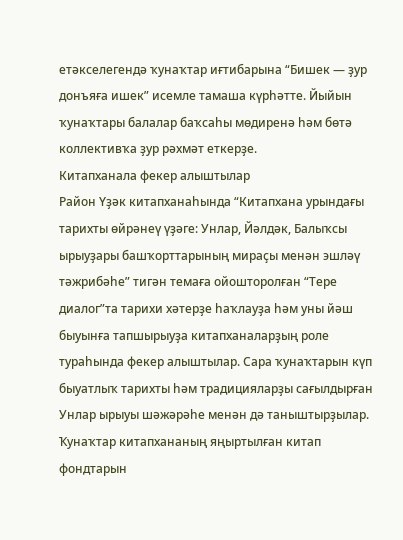етәкселегендә ҡунаҡтар иғтибарына “Бишек — ҙур донъяға ишек” исемле тамаша күрһәтте. Йыйын ҡунаҡтары балалар баҡсаһы мөдиренә һәм бөтә коллективҡа ҙур рәхмәт еткерҙе.
Китапханала фекер алыштылар
Район Үҙәк китапханаһында “Китапхана урындағы тарихты өйрәнеү үҙәге: Унлар, Йәлдәк, Балыҡсы ырыуҙары башҡорттарының мираҫы менән эшләү тәжрибәһе” тигән темаға ойошторолған “Тере диалог”та тарихи хәтерҙе һаҡлауҙа һәм уны йәш быуынға тапшырыуҙа китапханаларҙың роле тураһында фекер алыштылар. Сара ҡунаҡтарын күп быуатлыҡ тарихты һәм традицияларҙы сағылдырған Унлар ырыуы шәжәрәһе менән дә таныштырҙылар.
Ҡунаҡтар китапхананың яңыртылған китап фондтарын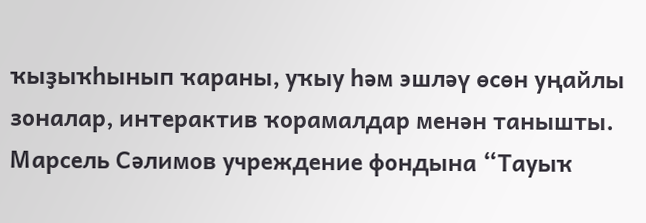ҡыҙыҡһынып ҡараны, уҡыу һәм эшләү өсөн уңайлы зоналар, интерактив ҡорамалдар менән танышты. Марсель Сәлимов учреждение фондына “Тауыҡ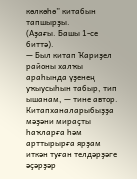көлкөһө” китабын тапшырҙы.
(Аҙағы. Башы 1-се биттә).
— Был китап Ҡариҙел районы халҡы араһында үҙенең уҡыусыһын табыр, тип ышанам, — тине автор. Китапханаларыбыҙҙа мәҙәни мираҫты һаҡларға һәм арттырырға ярҙам иткән туған телдәрҙәге әҫәрҙәр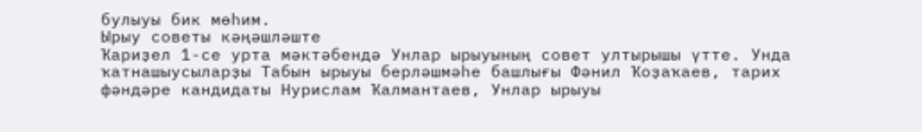булыуы бик мөһим.
Ырыу советы кәңәшләште
Ҡариҙел 1-се урта мәктәбендә Унлар ырыуының совет ултырышы үтте. Унда ҡатнашыусыларҙы Табын ырыуы берләшмәһе башлығы Фәнил Ҡоҙаҡаев, тарих фәндәре кандидаты Нурислам Ҡалмантаев, Унлар ырыуы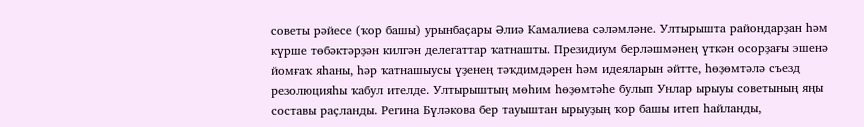советы рәйесе (ҡор башы) урынбаҫары Әлиә Камалиева сәләмләне. Ултырышта райондарҙан һәм күрше төбәктәрҙән килгән делегаттар ҡатнашты. Президиум берләшмәнең үткән осорҙағы эшенә йомғаҡ яһаны, һәр ҡатнашыусы үҙенең тәҡдимдәрен һәм идеяларын әйтте, һөҙөмтәлә съезд резолюцияһы ҡабул ителде. Ултырыштың мөһим һөҙөмтәһе булып Унлар ырыуы советының яңы составы раҫланды. Регина Бүләкова бер тауыштан ырыуҙың ҡор башы итеп һайланды,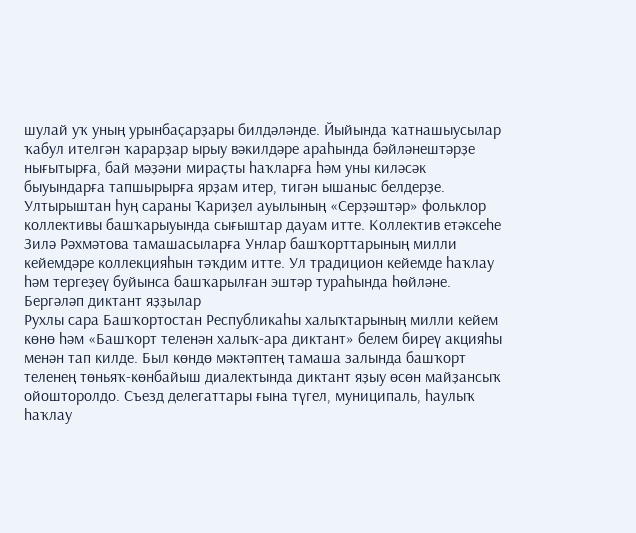шулай уҡ уның урынбаҫарҙары билдәләнде. Йыйында ҡатнашыусылар ҡабул ителгән ҡарарҙар ырыу вәкилдәре араһында бәйләнештәрҙе нығытырға, бай мәҙәни мираҫты һаҡларға һәм уны киләсәк быуындарға тапшырырға ярҙам итер, тигән ышаныс белдерҙе.
Ултырыштан һуң сараны Ҡариҙел ауылының «Серҙәштәр» фольклор коллективы башҡарыуында сығыштар дауам итте. Коллектив етәксеһе Зилә Рәхмәтова тамашасыларға Унлар башҡорттарының милли кейемдәре коллекцияһын тәҡдим итте. Ул традицион кейемде һаҡлау һәм тергеҙеү буйынса башҡарылған эштәр тураһында һөйләне.
Бергәләп диктант яҙҙылар
Рухлы сара Башҡортостан Республикаһы халыҡтарының милли кейем көнө һәм «Башҡорт теленән халыҡ-ара диктант» белем биреү акцияһы менән тап килде. Был көндө мәктәптең тамаша залында башҡорт теленең төньяҡ-көнбайыш диалектында диктант яҙыу өсөн майҙансыҡ ойошторолдо. Съезд делегаттары ғына түгел, муниципаль, һаулыҡ һаҡлау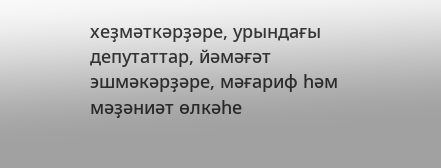хеҙмәткәрҙәре, урындағы депутаттар, йәмәғәт эшмәкәрҙәре, мәғариф һәм мәҙәниәт өлкәһе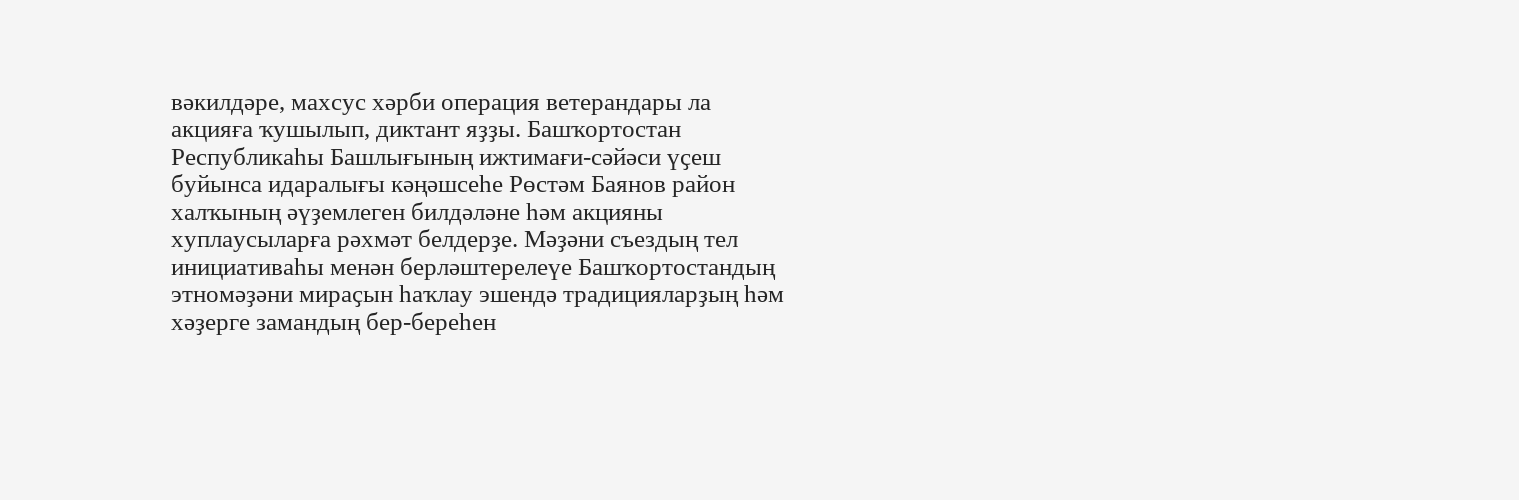вәкилдәре, махсус хәрби операция ветерандары ла акцияға ҡушылып, диктант яҙҙы. Башҡортостан Республикаһы Башлығының ижтимағи-сәйәси үҫеш буйынса идаралығы кәңәшсеһе Рөстәм Баянов район халҡының әүҙемлеген билдәләне һәм акцияны хуплаусыларға рәхмәт белдерҙе. Мәҙәни съездың тел инициативаһы менән берләштерелеүе Башҡортостандың этномәҙәни мираҫын һаҡлау эшендә традицияларҙың һәм хәҙерге замандың бер-береһен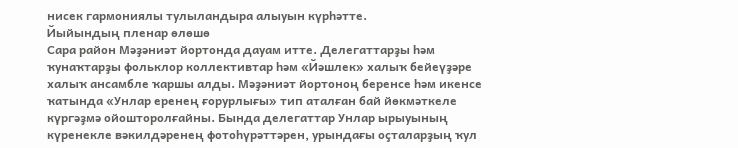нисек гармониялы тулыландыра алыуын күрһәтте.
Йыйындың пленар өлөшө
Сара район Мәҙәниәт йортонда дауам итте. Делегаттарҙы һәм ҡунаҡтарҙы фольклор коллективтар һәм «Йәшлек» халыҡ бейеүҙәре халыҡ ансамбле ҡаршы алды. Мәҙәниәт йортоноң беренсе һәм икенсе ҡатында «Унлар еренең ғорурлығы» тип аталған бай йөкмәткеле күргәҙмә ойошторолғайны. Бында делегаттар Унлар ырыуының күренекле вәкилдәренең фотоһүрәттәрен, урындағы оҫталарҙың ҡул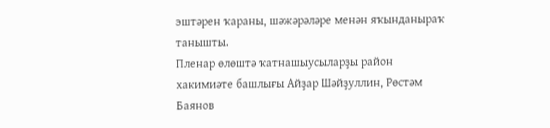эштәрен ҡараны, шәжәрәләре менән яҡынданыраҡ танышты.
Пленар өлөштә ҡатнашыусыларҙы район хакимиәте башлығы Айҙар Шәйҙуллин, Рөстәм Баянов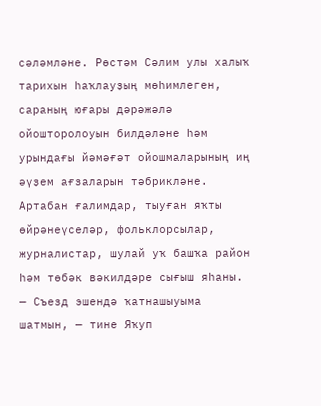сәләмләне. Рөстәм Сәлим улы халыҡ тарихын һаҡлауҙың мөһимлеген, сараның юғары дәрәжәлә ойошторолоуын билдәләне һәм урындағы йәмәғәт ойошмаларының иң әүҙем ағзаларын тәбрикләне. Артабан ғалимдар, тыуған яҡты өйрәнеүселәр, фольклорсылар, журналистар, шулай уҡ башҡа район һәм төбәк вәкилдәре сығыш яһаны.
— Съезд эшендә ҡатнашыуыма шатмын, — тине Яҡуп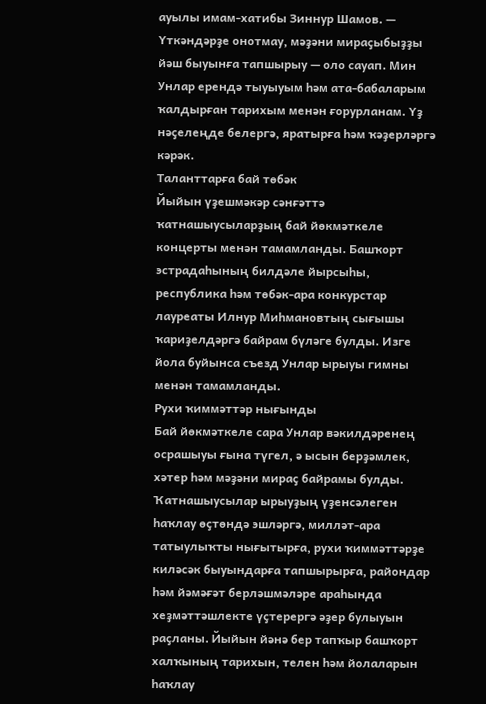ауылы имам-хатибы Зиннур Шамов. — Үткәндәрҙе онотмау, мәҙәни мираҫыбыҙҙы йәш быуынға тапшырыу — оло сауап. Мин Унлар ерендә тыуыуым һәм ата-бабаларым ҡалдырған тарихым менән ғорурланам. Үҙ нәҫелеңде белергә, яратырға һәм ҡәҙерләргә кәрәк.
Таланттарға бай төбәк
Йыйын үҙешмәкәр сәнғәттә ҡатнашыусыларҙың бай йөкмәткеле концерты менән тамамланды. Башҡорт эстрадаһының билдәле йырсыһы, республика һәм төбәк-ара конкурстар лауреаты Илнур Миһмановтың сығышы ҡариҙелдәргә байрам бүләге булды. Изге йола буйынса съезд Унлар ырыуы гимны менән тамамланды.
Рухи ҡиммәттәр нығынды
Бай йөкмәткеле сара Унлар вәкилдәренең осрашыуы ғына түгел, ә ысын берҙәмлек, хәтер һәм мәҙәни мираҫ байрамы булды. Ҡатнашыусылар ырыуҙың үҙенсәлеген һаҡлау өҫтөндә эшләргә, милләт-ара татыулыҡты нығытырға, рухи ҡиммәттәрҙе киләсәк быуындарға тапшырырға, райондар һәм йәмәғәт берләшмәләре араһында хеҙмәттәшлекте үҫтерергә әҙер булыуын раҫланы. Йыйын йәнә бер тапҡыр башҡорт халҡының тарихын, телен һәм йолаларын һаҡлау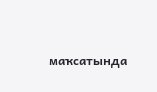маҡсатында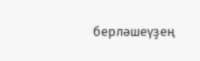берләшеүҙең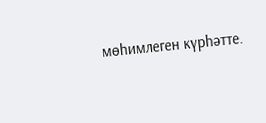мөһимлеген күрһәтте.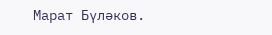Марат Бүләков.